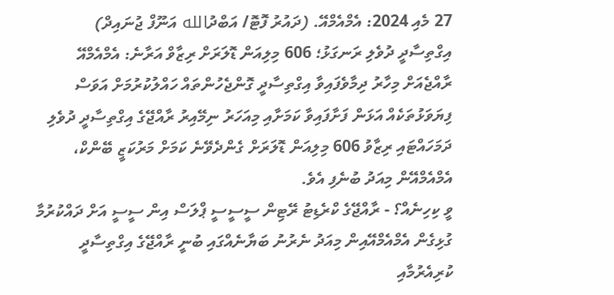27 މެއި 2024: އެމްއެމްއޭ. (ދައުރު ފޮޓޮ/ އަބްދުالله އަނޫފް ޖުނައިދް)
އިގްތިސާދީ ދުވެލި ރަނގަޅު؛ 606 މިލިއަން ޑޮލަރަށް ރިޒާވް އަރާނެ: އެމްއެމްއޭ
ރާއްޖެއަށް މިހާރު ދިމާވެފައިވާ އިގްތިސާދީ ގޮންޖެހުންތައް ހައްލުކުރުމަށް އަވަސް ފިޔަވަޅުތަކެއް އަޅަން ފަށާފައިވާ ކަމަށާއި މިއަހަރު ނިމޭއިރު ރާއްޖޭގެ އިގްތިސާދީ ދުވެލި ދަމަހައްޓައި ރިޒާވު 606 މިލިއަން ޑޮލަރަށް ގެންދެވޭނެ ކަމަށް މަރުކަޒީ ބޭންކް، އެމްއެމްއޭން މިއަދު ބުނެފި އެވެ.
ވީ ކިހިނެއް؟ - ރާއްޖޭގެ ކްރެޑިޓު ރޭޓިން ސީސީސީ ޕްލަސް އިން ސީސީ އަށް ދައްކުރުމާ ގުޅިގެން އެމްއެމްއޭއިން މިއަދު ނެރުނު ބަޔާނެއްގައި ބުނީ ރާއްޖޭގެ އިގްތިސާދީ ކުރިއެރުމާއި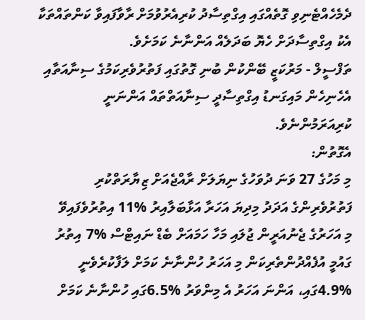ދެމެހެއްޓެނިވި ގޮތެއްގައި އިގްތިސާދު ކުރިއެރުވުމަށް ރާވާފައިވާ ކަންތައްތަކާ އެކު އިގްތިސާދަށް ހެޔޮ ބަދަލެއް އަންނާނެ ކަމަށެވެ.
ތަފްސީލް - މަރުކަޒީ ބޭންކުން ބުނި ގޮތުގައި ފަތުރުވެރިކަމުގެ ސިނާއަތާއި އެހެނިހެން މައިގަނޑު އިގްތިސާދީ ސިނާއަތްތައް އަންނަނީ ކުރިއަރަމުންނެވެ.
އެގޮތުން:
މި މަހުގެ 27 ވަނަ ދުވަހުގެ ނިޔަލަށް ރާއްޖެއަށް ޒިޔާރަތްކުރި ފަތުރުވެރިންގެ އަދަދު މިދިޔަ އަހަރާ އަޅާބަލާއިރު %11 އިތުރުވެފައިވޭ
މި އަހަރުގެ ޖެނުއަރީން ޖުލައި މަހާ ހަމައަށް ބެޑް ނައިޓްސް %7 އިތުރު
ގައުމީ އުފެއްދުންތެރިކަން މި އަހަރު ހުންނާނެ ކަމަށް ލަފާކުރެވެނީ %4.9ގައި، އަންނަ އަހަރު އެ މިންވަރު %6.5ގައި ހުންނާނެ ކަމަށް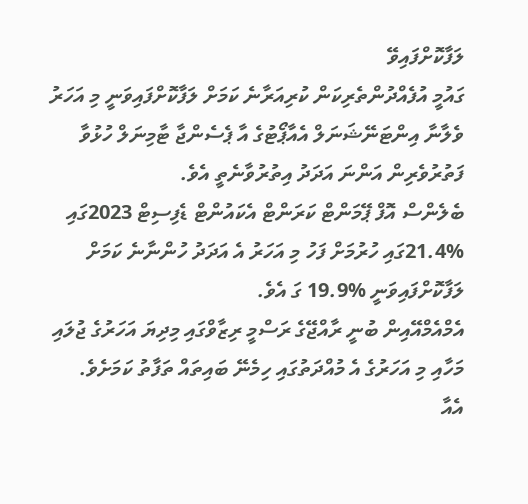ލަފާކޮށްފައިވޭ
ގައުމީ އުފެއްދުންތެރިކަން ކުރިއަރާނެ ކަމަށް ލަފާކޮށްފައިވަނީ މި އަހަރު ވެލާނާ އިންޓަނޭޝަނަލް އެއާޕޯޓުގެ އާ ޕެސެންޖާ ޓާމިނަލް ހުޅުވާ ފަތުރުވެރިން އަންނަ އަދަދު އިތުރުވާނެތީ އެވެ.
ބެލެންސް އޮފް ޕޭމަންޓް ކަރަންޓް އެކައުންޓް ޑެފިސިޓް 2023ގައި %21.4ގައި ހުރުމަށް ފަހު މި އަހަރު އެ އަދަދު ހުންނާނެ ކަމަށް ލަފާކޮށްފައިވަނީ %19.9 ގަ އެވެ.
އެމްއެމްއޭއިން ބުނީ ރާއްޖޭގެ ރަސްމީ ރިޒާވްގައި މިދިޔަ އަހަރުގެ ޖުލައި މަހާއި މި އަހަރުގެ އެ މުއްދަތުގައި ހިމެނޭ ބައިތައް ތަފާތު ކަމަށެވެ.
އެއާ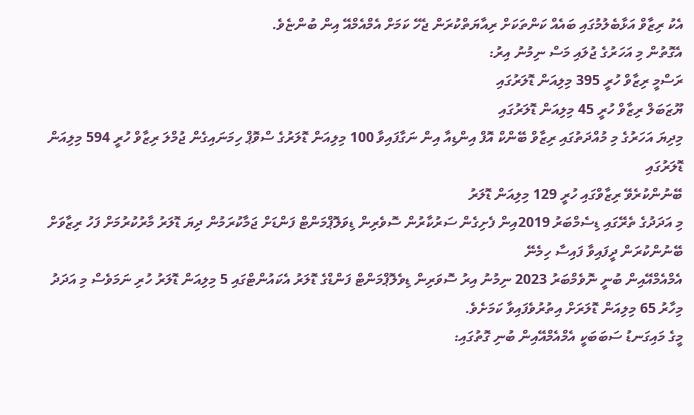އެކު ރިޒާވް އަޅާބެލުމުގައި ބައެއް ކަންތަކަށް ރިއާޔަތްކުރަން ޖެހޭ ކަމަށް އެމްއެމްއޭ އިން ބުންޏެވެ.
އެގޮތުން މި އަހަރުގެ ޖުލައި މަސް ނިމުނު އިރު:
ރަސްމީ ރިޒާވް ހުރީ 395 މިލިއަން ޑޮލަރުގައި
ޔޫޒަބަލް ރިޒާވް ހުރީ 45 މިލިއަން ޑޮލަރުގައި
މިދިޔަ އަހަރުގެ މި މުއްދަތުގައި ރިޒާވް ބޭންކް އޮފް އިންޑިއާ އިން ނަގާފައިވާ 100 މިލިއަން ޑޮލަރުގެ ސްވޮޕް ހިމަނައިގެން ޖުމްލަ ރިޒާވް ހުރީ 594 މިލިއަން ޑޮލަރުގައި
ބޭނުންކުރެވޭ ރިޒާވްގައި ހުރީ 129 މިލިއަން ޑޮލަރު
މި އަދަދުގެ ތެރޭގައި ޑިސެމްބަރު 2019އިން ފެށިގެން ސަރުކާރުން ސޮވެރިން ޑިވަލޮޕްމަންޓް ފަންޑަށް ޖަމާކުރަމުން ދިޔަ ޑޮލަރު މާރުކުރުމަށް ފަހު ރިޒާވަށް ބޭނުންކުރަން ދީފައިވާ ފައިސާ ހިމެނޭ
އެމްއެމްއޭއިން ބުނީ ނޮވެމްބަރު 2023 ނިމުނު އިރު ސޮވަރިން ޑިވެލޮޕްމަންޓް ފަންޑްގެ ޑޮލަރު އެކައުންޓްގައި 5 މިލިއަން ޑޮލަރު ހުރި ނަމަވެސް މި އަދަދު މިހާރު 65 މިލިއަން ޑޮލަރަށް އިތުރުވެފައިވާ ކަމަށެވެ.
މީގެ މައިގަނޑު ސަބަބަކީ އެމްއެމްއޭއިން ބުނި ގޮތުގައި: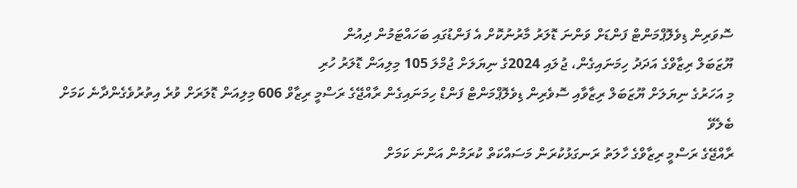ސޮވަރިން ޑިވެލޮޕްމަންޓް ފަންޑަށް ވަންނަ ޑޮލަރު މާރުނުކޮށް އެ ފަންޑުގައި ބަހައްޓަމުން ދިއުން
ޔޫޒަބަލް ރިޒާވްގެ އަދަދު ހިމަނައިގެން، ޖުލައި 2024ގެ ނިޔަލަށް ޖުމްލަ 105 މިލިއަން ޑޮލަރު ހުރި
މި އަހަރުގެ ނިޔަލަށް ޔޫޒަބަލް ރިޒާވާއި ސޮވެރިން ޑިވެލޮޕްމަންޓް ފަންޑް ހިމަނައިގެން ރާއްޖޭގެ ރަސްމީ ރިޒާވް 606 މިލިއަން ޑޮލަރަށް ވުރެ އިތުރުވެގެންދާނެ ކަމަށް ބެލެވޭ
ރާއްޖޭގެ ރަސްމީ ރިޒާވްގެ ހާލަތު ރަނގަޅުކުރަން މަސައްކަތް ކުރަމުން އަންނަ ކަމަށް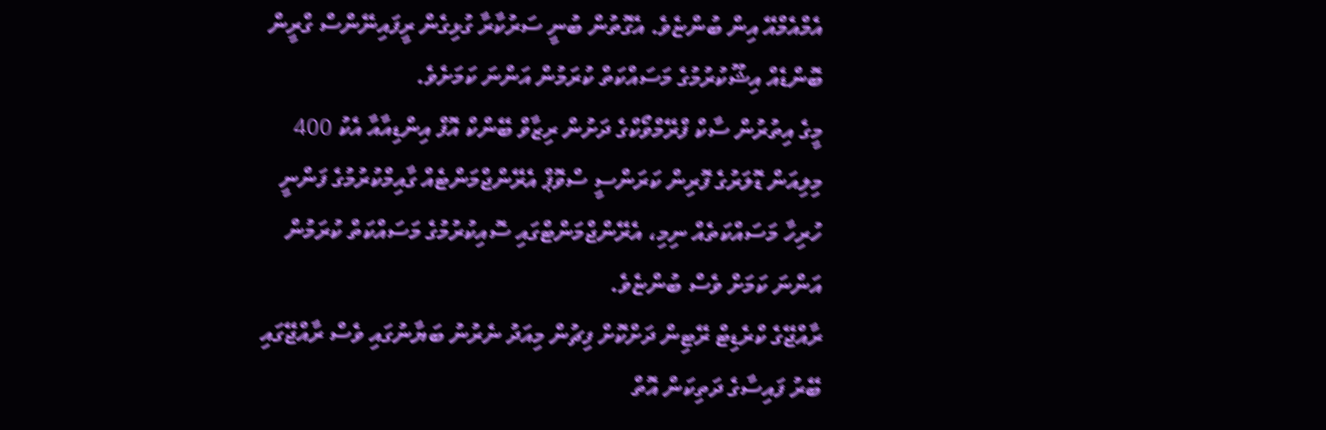އެމްއެމްއޭ އިން ބުންޏެވެ. އެގޮތުން ބުނީ ސަރުކާރާ ގުޅިގެން ރީފައިނޭންސް ގްރީން ބޮންޑެއް އިޝޫކުރުމުގެ މަސައްކަތް ކުރަމުން އަންނަ ކަމަށެވެ.
މީގެ އިތުރުން ސާކް ފްރޭމްވޯކްގެ ދަށުން ރިޒާވް ބޭންކް އޮފް އިންޑިއާއާ އެކު 400 މިލިއަން ޑޮލަރުގެ ފޮރިން ކަރަންސީ ސްވޮޕް އެރޭންޖްމަންޓެއް ގާއިމްކުރުމުގެ ފަންނީ ހުރިހާ މަސައްކަތެއް ނިމި، އެރޭންޖްމަންޓްގައި ސޮއިކުރުމުގެ މަސައްކަތް ކުރަމުން އަންނަ ކަމަށް ވެސް ބުންޏެވެ.
ރާއްޖޭގެ ކްރެޑިޓް ރޭޓިން ދަށްކޮށް ފިޗުން މިއަދު ނެރުނު ބަޔާނުގައި ވެސް ރާއްޖޭގައި ބޭރު ފައިސާގެ ދަތިކަން އޮތް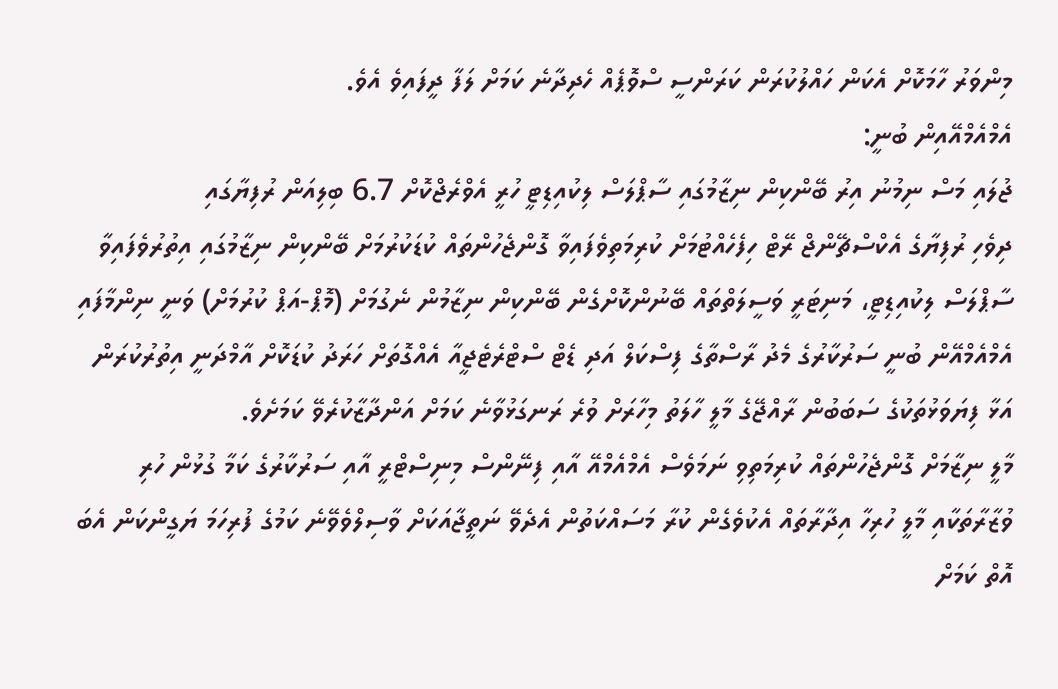މިންވަރު ހާމަކޮށް އެކަން ހައްލުކުރަން ކަރަންސީ ސްވޮޕެއް ހެދިދާނެ ކަމަށް ލަފާ ދީފައިވެ އެވެ.
އެމްއެމްއޭއިން ބުނީ:
ޖުލައި މަސް ނިމުނު އިރު ބޭންކިން ނިޒާމުގައި ސާޕްލަސް ލިކުއިޑިޓީ ހުރީ އެވްރެޖްކޮށް 6.7 ބިލިއަން ރުފިޔާގައި
ދިވެހި ރުފިޔާގެ އެކްސްޗޭންޖް ރޭޓް ހިފެހެއްޓުމަށް ކުރިމަތިވެފައިވާ ގޮންޖެހުންތައް ކުޑަކުރުމަށް ބޭންކިން ނިޒާމުގައި އިތުރުވެފައިވާ ސާޕްލަސް ލިކުއިޑިޓީ، މަނިޓަރީ ވަސީލަތްތައް ބޭނުންކޮށްގެން ބޭންކިން ނިޒާމުން ނެގުމަށް (މޮޕް-އަޕް ކުރުމަށް) ވަނީ ނިންމާފައި
އެމްއެމްއޭން ބުނީ ސަރުކާރުގެ މެދު ރާސްތާގެ ފިސްކަލް އަދި ޑެޓް ސްޓްރެޓެޖީއާ އެއްގޮތަށް ހަރަދު ކުޑަކޮށް އާމްދަނީ އިތުރުކުރަން އަޅާ ފިޔަވަޅުތަކުގެ ސަބަބުން ރާއްޖޭގެ މާލީ ހާލަތު މިހާރަށް ވުރެ ރަނގަޅުވާނެ ކަމަށް އަންދާޒާކުރެވޭ ކަމަށެވެ.
މާލީ ނިޒާމަށް ގޮންޖެހުންތައް ކުރިމަތިވި ނަމަވެސް އެމްއެމްއޭ އާއި ފިނޭންސް މިނިސްޓްރީ އާއި ސަރުކާރުގެ ކަމާ ގުޅުން ހުރި ވުޒާރާތަކާއި މާލީ ހުރިހާ އިދާރާތައް އެކުވެގެން ކުރާ މަސައްކަތުން އެދެވޭ ނަތީޖާއަކަށް ވާސިލްވެވޭނެ ކަމުގެ ފުރިހަމަ ޔަގީންކަން އެބަ އޮތް ކަމަށް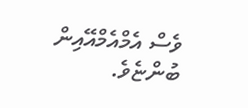ވެސް އެމްއެމްއޭއިން ބުންޏެވެ.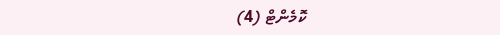ކޮމެންޓް (4)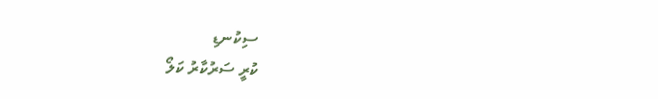ސިކުނޑި
ކުރީ ސަރުކާރު ކަލޯ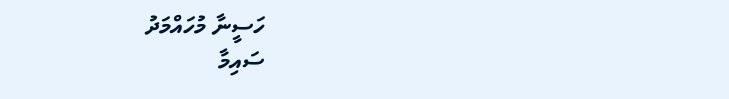ހަސީނާ މުހައްމަދު
ސައިމާ